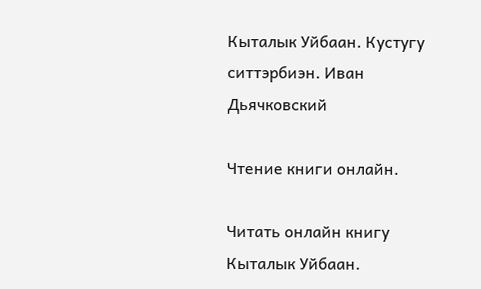Кыталык Уйбаан. Кустугу ситтэрбиэн. Иван Дьячковский

Чтение книги онлайн.

Читать онлайн книгу Кыталык Уйбаан.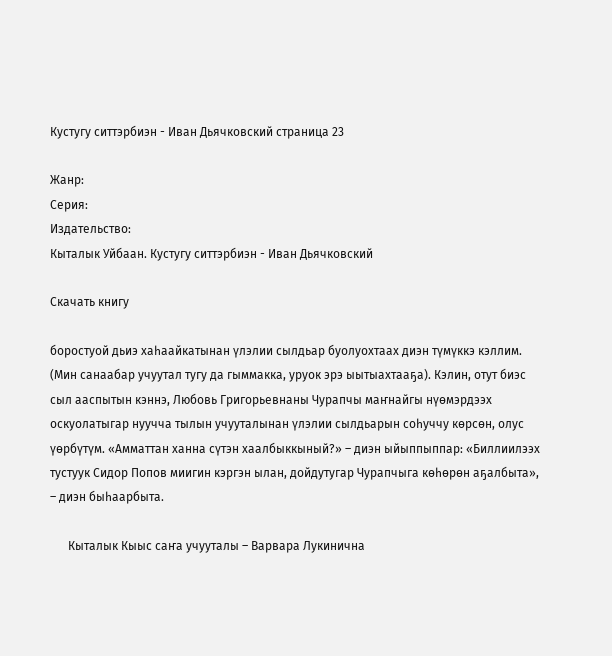Кустугу ситтэрбиэн - Иван Дьячковский страница 23

Жанр:
Серия:
Издательство:
Кыталык Уйбаан. Кустугу ситтэрбиэн - Иван Дьячковский

Скачать книгу

боростуой дьиэ хаһаайкатынан үлэлии сылдьар буолуохтаах диэн түмүккэ кэллим. (Мин санаабар учуутал тугу да гыммакка, уруок эрэ ыытыахтааҕа). Кэлин, отут биэс сыл ааспытын кэннэ, Любовь Григорьевнаны Чурапчы маҥнайгы нүөмэрдээх оскуолатыгар нуучча тылын учууталынан үлэлии сылдьарын соһуччу көрсөн, олус үөрбүтүм. «Амматтан ханна сүтэн хаалбыккыный?» – диэн ыйыппыппар: «Биллиилээх тустуук Сидор Попов миигин кэргэн ылан, дойдутугар Чурапчыга көһөрөн аҕалбыта», – диэн быһаарбыта.

      Кыталык Кыыс саҥа учууталы – Варвара Лукинична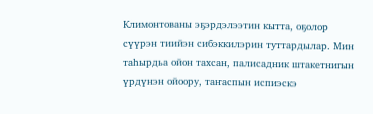Климонтованы эҕэрдэлээтин кытта, оҕолор сүүрэн тиийэн сибэккилэрин туттардылар. Мин таһырдьа ойон тахсан, палисадник штакетнигын үрдүнэн ойоору, таҥаспын испиэскэ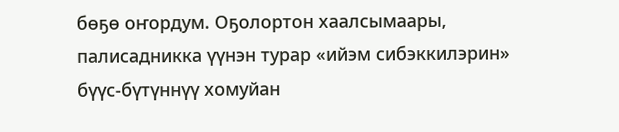бөҕө оҥордум. Оҕолортон хаалсымаары, палисадникка үүнэн турар «ийэм сибэккилэрин» бүүс-бүтүннүү хомуйан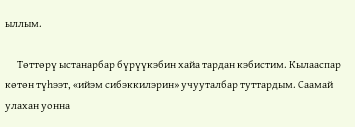ыллым.

      Төттөрү ыстанарбар бүрүүкэбин хайа тардан кэбистим. Кылааспар көтөн түһээт, «ийэм сибэккилэрин» учууталбар туттардым. Саамай улахан уонна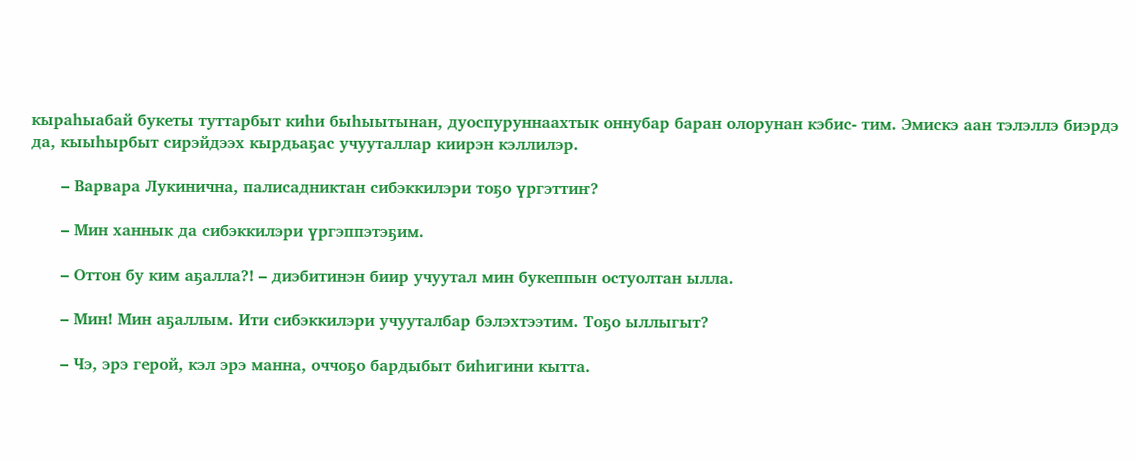кыраһыабай букеты туттарбыт киһи быһыытынан, дуоспуруннаахтык оннубар баран олорунан кэбис- тим. Эмискэ аан тэлэллэ биэрдэ да, кыыһырбыт сирэйдээх кырдьаҕас учууталлар киирэн кэллилэр.

      – Варвара Лукинична, палисадниктан сибэккилэри тоҕо үргэттиҥ?

      – Мин ханнык да сибэккилэри үргэппэтэҕим.

      – Оттон бу ким аҕалла?! – диэбитинэн биир учуутал мин букеппын остуолтан ылла.

      – Мин! Мин аҕаллым. Ити сибэккилэри учууталбар бэлэхтээтим. Тоҕо ыллыгыт?

      – Чэ, эрэ герой, кэл эрэ манна, оччоҕо бардыбыт биһигини кытта.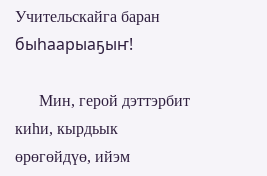Учительскайга баран быһаарыаҕыҥ!

      Мин, герой дэттэрбит киһи, кырдьык өрөгөйдүө, ийэм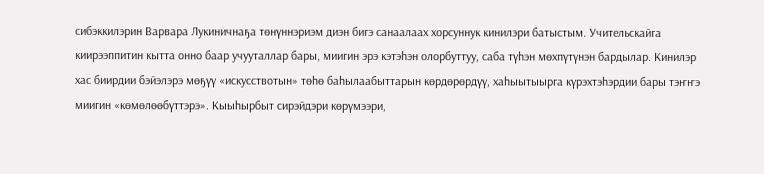сибэккилэрин Варвара Лукиничнаҕа төнүннэриэм диэн бигэ санаалаах хорсуннук кинилэри батыстым. Учительскайга киирээппитин кытта онно баар учууталлар бары, миигин эрэ кэтэһэн олорбуттуу, саба түһэн мөхпүтүнэн бардылар. Кинилэр хас биирдии бэйэлэрэ мөҕүү «искусствотын» төһө баһылаабыттарын көрдөрөрдүү, хаһыытыырга күрэхтэһэрдии бары тэҥҥэ миигин «көмөлөөбүттэрэ». Кыыһырбыт сирэйдэри көрүмээри,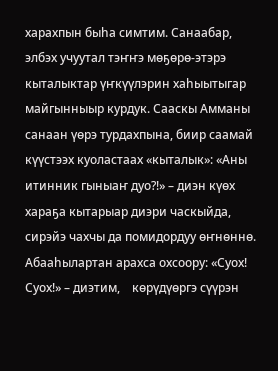харахпын быһа симтим. Санаабар, элбэх учуутал тэҥҥэ мөҕөрө-этэрэ кыталыктар үҥкүүлэрин хаһыытыгар майгынныыр курдук. Сааскы Амманы санаан үөрэ турдахпына, биир саамай күүстээх куоластаах «кыталык»: «Аны итинник гыныаҥ дуо?!» – диэн күөх хараҕа кытарыар диэри часкыйда, сирэйэ чахчы да помидордуу өҥнөннө. Абааһылартан арахса охсоору: «Суох! Суох!» – диэтим,    көрүдүөргэ сүүрэн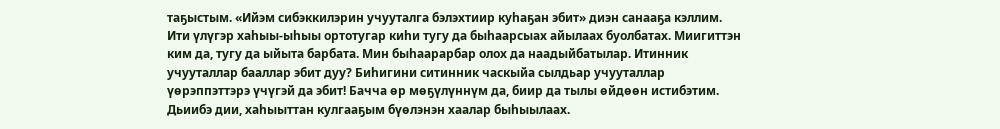таҕыстым. «Ийэм сибэккилэрин учууталга бэлэхтиир куһаҕан эбит» диэн санааҕа кэллим. Ити үлүгэр хаһыы-ыһыы ортотугар киһи тугу да быһаарсыах айылаах буолбатах. Миигиттэн ким да, тугу да ыйыта барбата. Мин быһаарарбар олох да наадыйбатылар. Итинник учууталлар бааллар эбит дуу? Биһигини ситинник часкыйа сылдьар учууталлар үөрэппэттэрэ үчүгэй да эбит! Бачча өр мөҕүлүннүм да, биир да тылы өйдөөн истибэтим. Дьиибэ дии, хаһыыттан кулгааҕым бүөлэнэн хаалар быһыылаах.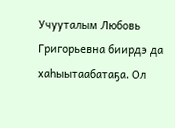Учууталым Любовь Григорьевна биирдэ да хаһыытаабатаҕа. Ол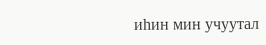иһин мин учуутал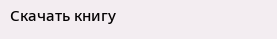Скачать книгу